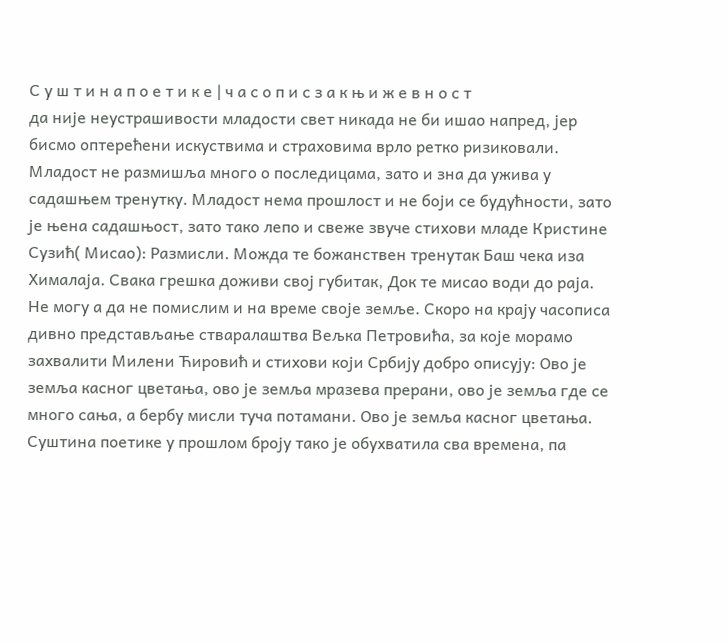С у ш т и н а п о е т и к е | ч а с о п и с з а к њ и ж е в н о с т
да није неустрашивости младости свет никада не би ишао напред, јер бисмо оптерећени искуствима и страховима врло ретко ризиковали. Младост не размишља много о последицама, зато и зна да ужива у садашњем тренутку. Младост нема прошлост и не боји се будућности, зато је њена садашњост, зато тако лепо и свеже звуче стихови младе Кристине Сузић( Мисао): Размисли. Можда те божанствен тренутак Баш чека иза Хималаја. Свака грешка доживи свој губитак, Док те мисао води до раја.
Не могу а да не помислим и на време своје земље. Скоро на крају часописа дивно представљање стваралаштва Вељка Петровића, за које морамо захвалити Милени Ћировић и стихови који Србију добро описују: Ово је земља касног цветања, ово је земља мразева прерани, ово је земља где се много сања, а бербу мисли туча потамани. Ово је земља касног цветања.
Суштина поетике у прошлом броју тако је обухватила сва времена, па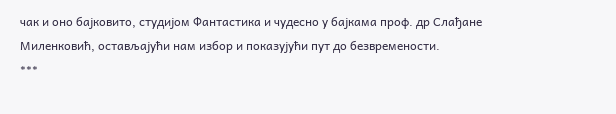чак и оно бајковито, студијом Фантастика и чудесно у бајкама проф. др Слађане Миленковић, остављајући нам избор и показујући пут до безвремености.
***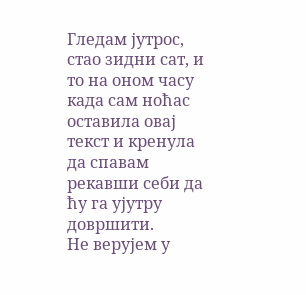Гледам јутрос, стао зидни сат, и то на оном часу када сам ноћас оставила овај текст и кренула да спавам рекавши себи да ћу га ујутру довршити.
Не верујем у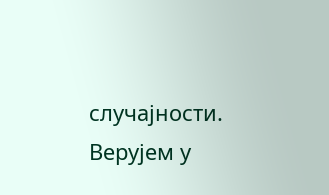случајности. Верујем у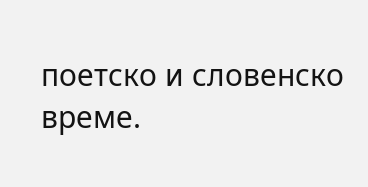поетско и словенско време.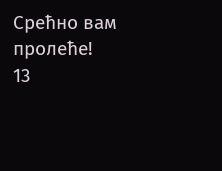Срећно вам пролеће!
13